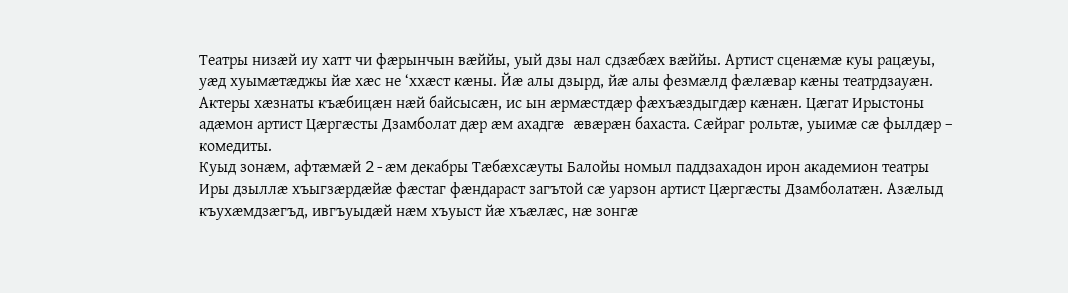Театры низæй иу хатт чи фæрынчын вæййы, уый дзы нал сдзæбæх вæййы. Артист сценæмæ куы рацæуы, уæд хуымæтæджы йæ хæс не ‘ххæст кæны. Йæ алы дзырд, йæ алы фезмæлд фæлæвар кæны театрдзауæн. Актеры хæзнаты къæбицæн нæй байсысæн, ис ын æрмæстдæр фæхъæздыгдæр кæнæн. Цæгат Ирыстоны адæмон артист Цæргæсты Дзамболат дæр æм ахадгæ æвæрæн бахаста. Сæйраг рольтæ, уыимæ сæ фылдæр – комедиты.
Куыд зонæм, афтæмæй 2-æм декабры Тӕбӕхсӕуты Балойы номыл паддзахадон ирон академион театры Иры дзыллӕ хъыгзӕрдӕйӕ фӕстаг фӕндараст загътой сӕ уарзон артист Цæргæсты Дзамболатӕн. Азӕлыд къухӕмдзӕгъд, ивгъуыдӕй нӕм хъуыст йӕ хъӕлӕс, нӕ зонгӕ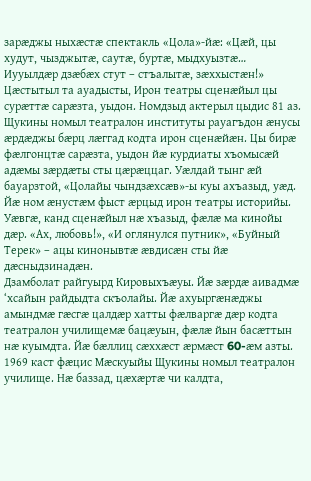зарӕджы ныхӕстӕ спектакль «Цола»-йӕ: «Цӕй, цы худут, чызджытӕ, саутӕ, буртӕ, мыдхуызтӕ… Иууылдӕр дзӕбӕх стут – стъалытӕ, зӕххыстӕн!» Цӕстытыл та ауадысты, Ирон театры сценӕйыл цы сурӕттӕ сарӕзта, уыдон. Номдзыд актерыл цыдис 81 аз.
Щукины номыл театралон институты рауагъдон ӕнусы ӕрдӕджы бӕрц лӕггад кодта ирон сценӕйӕн. Цы бирӕ фӕлгонцтӕ сарӕзта, уыдон йӕ курдиаты хъомысӕй адӕмы зӕрдӕты сты цӕрӕццаг. Уӕлдай тынг ӕй бауарзтой, «Цолайы чындзӕхсӕв»-ы куы ахъазыд, уӕд. Йӕ ном ӕнустӕм фыст ӕрцыд ирон театры историйы.
Уӕвгӕ, канд сценӕйыл нӕ хъазыд, фӕлӕ ма кинойы дӕр. «Ах, любовь!», «И оглянулся путник», «Буйный Терек» – ацы кинонывтӕ ӕвдисӕн сты йӕ дӕсныдзинадӕн.
Дзамболат райгуырд Кировыхъæуы. Йæ зæрдæ аивадмæ ‘хсайын райдыдта скъолайы. Йæ ахуыргæнæджы амындмæ гæсгæ цалдæр хатты фæлваргæ дæр кодта театралон училищемæ бацæуын, фæлæ йын басæттын нæ куымдта. Йæ бæллиц сæххæст æрмæст 60-æм азты. 1969 каст фæцис Мæскуыйы Щукины номыл театралон училище. Нæ баззад, цæхæртæ чи калдта,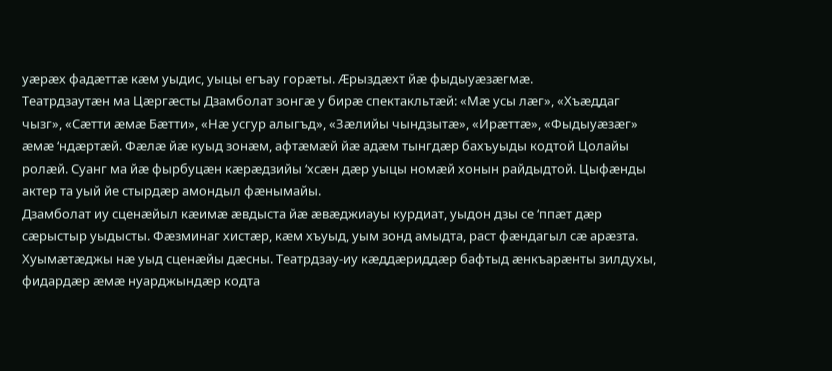уæрæх фадæттæ кæм уыдис, уыцы егъау горæты. Æрыздæхт йæ фыдыуæзæгмæ.
Театрдзаутæн ма Цæргæсты Дзамболат зонгæ у бирæ спектакльтæй: «Мæ усы лæг», «Хъæддаг чызг», «Сæтти æмæ Бæтти», «Нæ усгур алыгъд», «Зæлийы чындзытæ», «Ирæттæ», «Фыдыуæзæг» æмæ ‘ндæртæй. Фæлæ йæ куыд зонæм, афтæмӕй йæ адæм тынгдæр бахъуыды кодтой Цолайы ролæй. Суанг ма йæ фырбуцæн кæрæдзийы ‘хсæн дæр уыцы номæй хонын райдыдтой. Цыфæнды актер та уый йе стырдæр амондыл фæнымайы.
Дзамболат иу сценæйыл кæимæ æвдыста йæ æвæджиауы курдиат, уыдон дзы се ‘ппæт дæр сæрыстыр уыдысты. Фæзминаг хистæр, кæм хъуыд, уым зонд амыдта, раст фæндагыл сæ арæзта. Хуымæтæджы нæ уыд сценæйы дæсны. Театрдзау-иу кæддæриддæр бафтыд æнкъарæнты зилдухы, фидардæр æмæ нуарджындæр кодта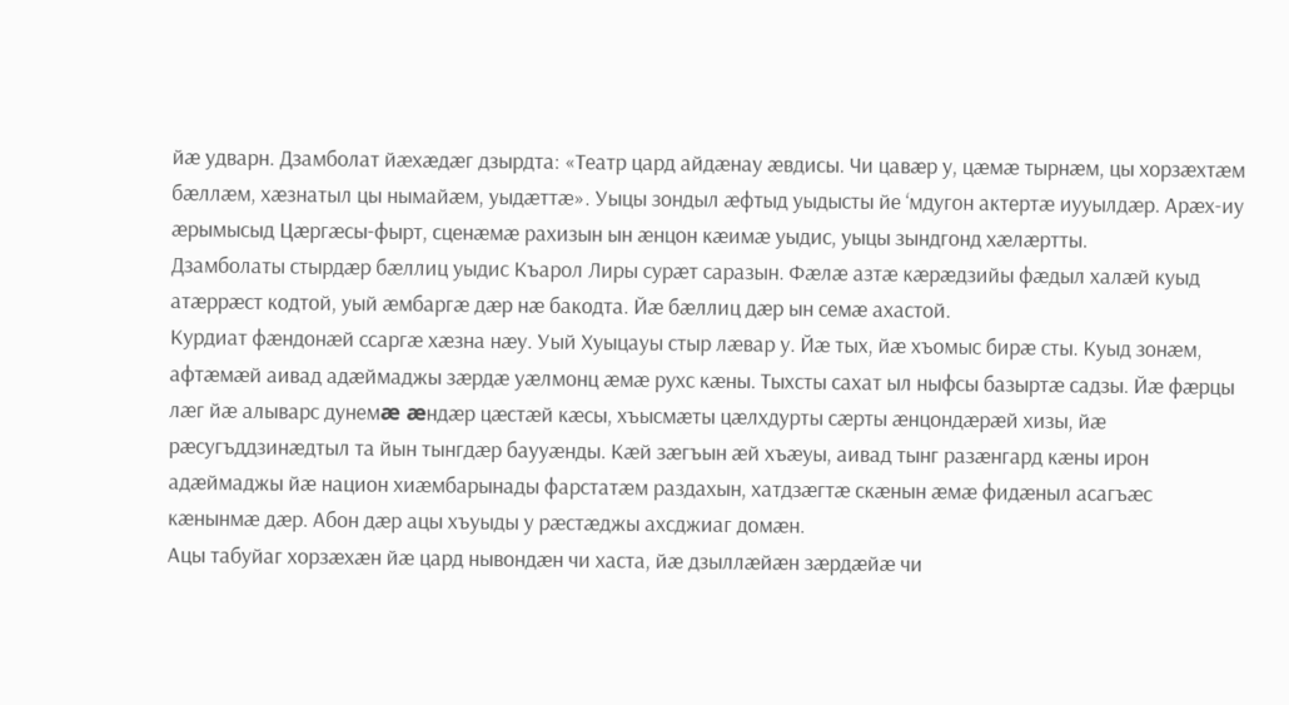йæ удварн. Дзамболат йæхæдæг дзырдта: «Театр цард айдæнау æвдисы. Чи цавæр у, цæмæ тырнæм, цы хорзæхтæм бæллæм, хæзнатыл цы нымайæм, уыдæттæ». Уыцы зондыл æфтыд уыдысты йе ‘мдугон актертæ иууылдæр. Арæх-иу æрымысыд Цæргæсы-фырт, сценæмæ рахизын ын æнцон кæимæ уыдис, уыцы зындгонд хæлæртты.
Дзамболаты стырдæр бæллиц уыдис Къарол Лиры сурæт саразын. Фæлæ азтæ кæрæдзийы фæдыл халæй куыд атæррæст кодтой, уый æмбаргæ дæр нæ бакодта. Йæ бæллиц дæр ын семæ ахастой.
Курдиат фæндонæй ссаргӕ хæзна нæу. Уый Хуыцауы стыр лæвар у. Йæ тых, йæ хъомыс бирæ сты. Куыд зонӕм, афтæмӕй аивад адӕймаджы зӕрдӕ уӕлмонц ӕмæ рухс кæны. Тыхсты сахат ыл ныфсы базыртӕ садзы. Йӕ фӕрцы лӕг йæ алыварс дунемæ æндæр цæстæй кæсы, хъысмæты цæлхдурты сæрты æнцондæрæй хизы, йæ рæсугъддзинæдтыл та йын тынгдӕр баууӕнды. Кӕй зӕгъын ӕй хъӕуы, аивад тынг разæнгард кæны ирон адæймаджы йæ национ хиæмбарынады фарстатæм раздахын, хатдзæгтæ скæнын æмæ фидӕныл асагъӕс кӕнынмӕ дӕр. Абон дӕр ацы хъуыды у рӕстӕджы ахсджиаг домӕн.
Ацы табуйаг хорзӕхӕн йӕ цард нывондæн чи хаста, йæ дзыллæйæн зæрдæйæ чи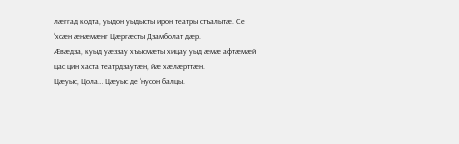лæггад кодта, уыдон уыдысты ирон театры стъалытæ. Се ‘хсӕн ӕнӕмӕнг Цæргӕсты Дзамболат дæр.
Æвӕдза, куыд уӕззау хъысмæты хицау уыд ӕмӕ афтӕмӕй цас цин хаста театрдзаутӕн, йæ хӕлӕрттæн.
Цӕуыс, Цола… Цӕуыс де ‘нусон балцы.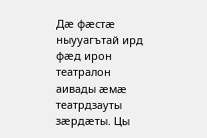Дӕ фӕстӕ ныууагътай ирд фӕд ирон театралон аивады ӕмӕ театрдзауты зӕрдӕты. Цы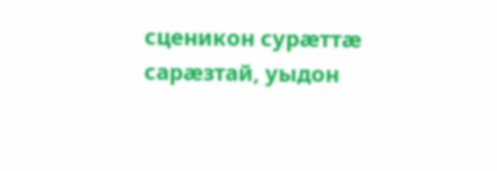сценикон сурӕттӕ сарӕзтай, уыдон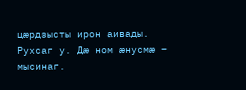цӕрдзысты ирон аивады. Рухсаг у. Дӕ ном ӕнусмӕ – мысинаг.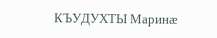КЪУДУХТЫ Маринӕ